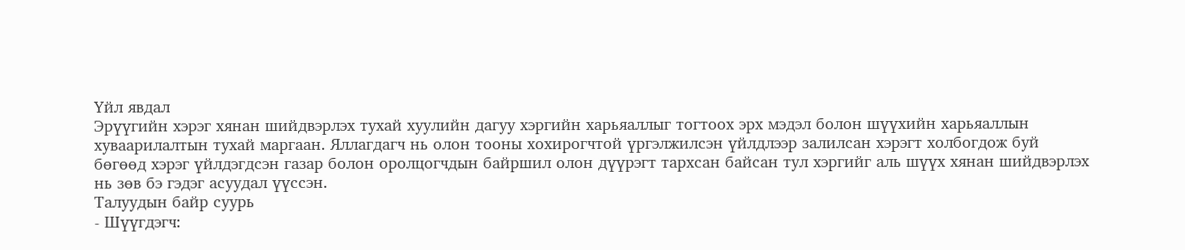Үйл явдал
Эрүүгийн хэрэг хянан шийдвэрлэх тухай хуулийн дагуу хэргийн харьяаллыг тогтоох эрх мэдэл болон шүүхийн харьяаллын хуваарилалтын тухай маргаан. Яллагдагч нь олон тооны хохирогчтой үргэлжилсэн үйлдлээр залилсан хэрэгт холбогдож буй бөгөөд хэрэг үйлдэгдсэн газар болон оролцогчдын байршил олон дүүрэгт тархсан байсан тул хэргийг аль шүүх хянан шийдвэрлэх нь зөв бэ гэдэг асуудал үүссэн.
Талуудын байр суурь
- Шүүгдэгч: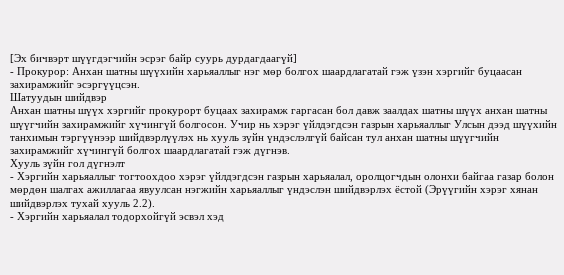[Эх бичвэрт шүүгдэгчийн эсрэг байр суурь дурдагдаагүй]
- Прокурор: Анхан шатны шүүхийн харьяаллыг нэг мөр болгох шаардлагатай гэж үзэн хэргийг буцаасан захирамжийг эсэргүүцсэн.
Шатуудын шийдвэр
Анхан шатны шүүх хэргийг прокурорт буцаах захирамж гаргасан бол давж заалдах шатны шүүх анхан шатны шүүгчийн захирамжийг хүчингүй болгосон. Учир нь хэрэг үйлдэгдсэн газрын харьяаллыг Улсын дээд шүүхийн танхимын тэргүүнээр шийдвэрлүүлэх нь хууль зүйн үндэслэлгүй байсан тул анхан шатны шүүгчийн захирамжийг хүчингүй болгох шаардлагатай гэж дүгнэв.
Хууль зүйн гол дүгнэлт
- Хэргийн харьяаллыг тогтоохдоо хэрэг үйлдэгдсэн газрын харьяалал, оролцогчдын олонхи байгаа газар болон мөрдөн шалгах ажиллагаа явуулсан нэгжийн харьяаллыг үндэслэн шийдвэрлэх ёстой (Эрүүгийн хэрэг хянан шийдвэрлэх тухай хууль 2.2).
- Хэргийн харьяалал тодорхойгүй эсвэл хэд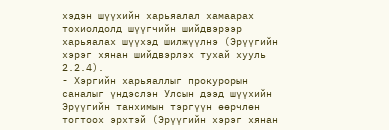хэдэн шүүхийн харьяалал хамаарах тохиолдолд шүүгчийн шийдвэрээр харьяалах шүүхэд шилжүүлнэ (Эрүүгийн хэрэг хянан шийдвэрлэх тухай хууль 2.2.4).
- Хэргийн харьяаллыг прокурорын саналыг үндэслэн Улсын дээд шүүхийн Эрүүгийн танхимын тэргүүн өөрчлөн тогтоох эрхтэй (Эрүүгийн хэрэг хянан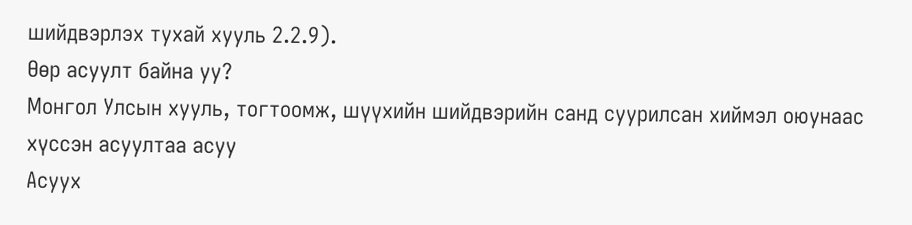шийдвэрлэх тухай хууль 2.2.9).
Өөр асуулт байна уу?
Монгол Улсын хууль, тогтоомж, шүүхийн шийдвэрийн санд суурилсан хиймэл оюунаас хүссэн асуултаа асуу
Асуух